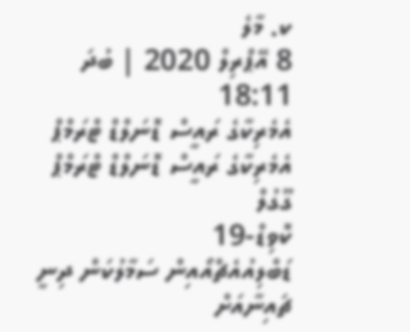ކ. މާލެ
8 އޭޕްރިލް 2020 | ބުދަ 18:11
އެމެރިކާގެ ރައީސް ޑޮނަލްޑް ޓްރަމްޕް
އެމެރިކާގެ ރައީސް ޑޮނަލްޑް ޓްރަމްޕް
ގޫގުލް
ކޮވިޑް-19
ޑަބްލިއުއެޗްއޯއިން ސަމާލުކަން ދިނީ ޗައިނާއަށް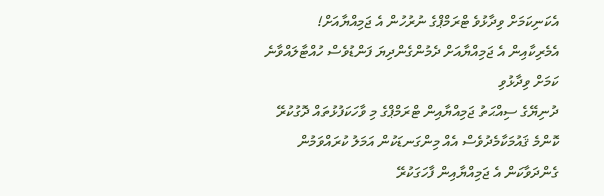އެކަނިކަމަށް ވިދާޅުވެ ޓްރަމްޕްގެ ނުރުހުން އެ ޖަމިއްޔާއަށް!
އެމެރިކާއިން އެ ޖަމިއްޔާއަށް ދެމުންގެންދިޔަ ފަންޑުވެސް ހުއްޓާލައްވާނެ ކަމަށް ވިދާޅުވި
ދުނިޔޭގެ ސިއްޙަތު ޖަމިއްޔާއިން ޓްރަމްޕްގެ މި ވާހަކަފުޅުތައް ދޮގުކުރޭ
ކޮންމެ ޤައުމަކާމެދުވެސް އެއް މިންގަނޑަކުން އަމަލު ކުރައްވަމުން ގެންދަވާކަން އެ ޖަމިއްޔާއިން ފާހަގަކުރޭ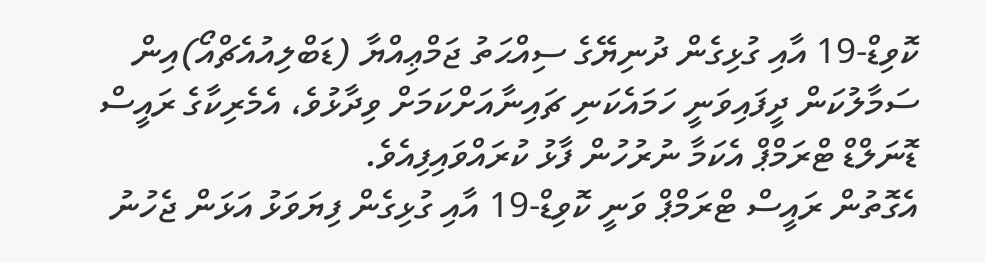ކޮވިޑް-19 އާއި ގުޅިގެން ދުނިޔޭގެ ސިއްޙަތު ޖަމްޢިއްޔާ (ޑަބްލިއުއެޗްއޯ)އިން ސަމާލުކަން ދީފައިވަނީ ހަމައެކަނި ޗައިނާއަށްކަމަށް ވިދާޅުވެ، އެމެރިކާގެ ރައީސް ޑޮނަލްޑް ޓްރަމްޕް އެކަމާ ނުރުހުން ފާޅު ކުރައްވައިފިއެވެ.
އެގޮތުން ރައީސް ޓްރަމްޕް ވަނީ ކޮވިޑް-19 އާއި ގުޅިގެން ފިޔަވަޅު އަޅަން ޖެހުނު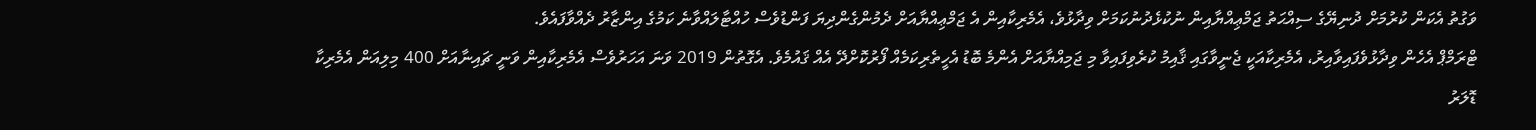ވަގުތު އެކަން ކުރުމަށް ދުނިޔޭގެ ސިއްޙަތު ޖަމްޢިއްޔާއިން ނުކުޅެދުނުކަމަށް ވިދާޅުވެ، އެމެރިކާއިން އެ ޖަމްޢިއްޔާއަށް ދެމުންގެންދިޔަ ފަންޑުވެސް ހުއްޓާލައްވާނެ ކަމުގެ އިންޒާރު ދެއްވާފައެވެ.
ޓްރަމްޕް އެހެން ވިދާޅުވެފައިވާއިރު، އެމެރިކާއަކީ ޖެނީވާގައި ޤާއިމު ކުރެވިފައިވާ މި ޖަމިއްޔާއަށް އެންމެ ބޮޑު އެހީތެރިކަމެއް ފޯރުކޮށްދޭ އެއް ޤައުމެވެ. އެގޮތުން 2019 ވަނަ އަހަރުވެސް އެމެރިކާއިން ވަނީ ޗައިނާއަށް 400 މިލިއަން އެމެރިކާ ޑޮލަރު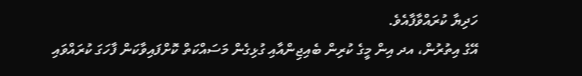ހަދިޔާ ކުރައްވާފާއެވެ.
އޭގެ އިތުރުން، އދ އިން މީގެ ކުރިން ބެއިޖިންއާއި ގުޅިގެން މަސައްކަތް ކޮށްފައިވާކަން ފާހަގަ ކުރައްވައި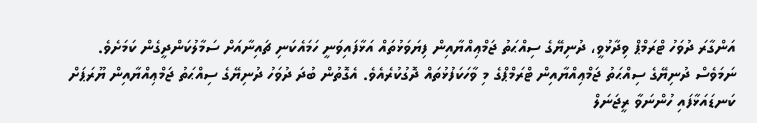އަންގާރަ ދުވަހު ޓްރަމްޕް ވިދާޅުވީ، ދުނިޔޭގެ ސިއްޙަތު ޖަމްޢިއްޔާއިން ފިޔަވަޅުތައް އަޅާފައިވަނީ ހަމައެކަނި ޗައިނާއަށް ސަމާލުކަންދީގެން ކަމަށެވެ.
ނަމަވެސް ދުނިޔޭގެ ސިއްޙަތު ޖަމްޢިއްޔާއިން ޓްރަމްޕްގެ މި ވާހަކަފުޅުތައް ދޮގުކުރެއެވެ. އެގޮތުން ބުދަ ދުވަހު ދުނިޔޭގެ ސިއްޙަތު ޖަމްޢިއްޔާއިން ޔޫރަޕަށް ކަނޑައަޅާފައި ހުންނަވާ ރީޖަނަލް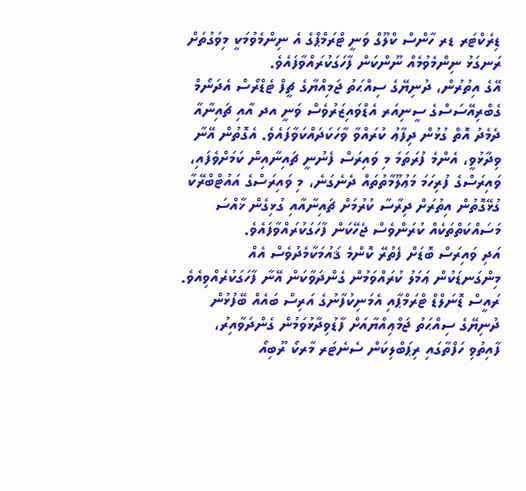ޑިރެކްޓަރ ޑރ ހާންސް ކްލޫގް ވަނީ ޓްރަމްޕްގެ އެ ނިންމެވުމަކީ މިވަގުތަށް ރަނގަޅު ނިންމެވުމެއް ނޫންކަން ފާހަގަކުރައްވާފައެވެ.
އޭގެ އިތުރުން، ދުނިޔޭގެ ސިއްޙަތު ޖަމިއްޔާގެ ޗީފް ޓެޑްރޯސް އެދަނޯމް ގެބްރިއޭސަސްގެ ސީނިއަރ އެޑްވައިޒަރުވެސް ވަނީ އދ އާއި ޗައިނާއާ ދެމެދު އޮތް ގުޅުން ދިފާޢު ކުރައްވާ ވާހަކަދައްކަވާފައެވެ. އެގޮތުން އޭނާ ވިދާޅުވީ، އެންމެ ފުރަތަމަ މި ވައިރަސް ފެނުނީ ޗައިނާއިން ކަމަށްވެފައި، ވައިރަސްގެ ފުރިހަމަ މަޢުލޫމާތުތައް ދެނެގަނެ، މި ވައިރަސްގެ އައުޓްބްރޭކާ ގުޅޭގޮތުން އިތުރަށް ދިރާސާ ކުރުމަށް ޗައިނާއާއި ގުޅިގެން ޚާއްސަ މަސައްކަތްތަކެއް ކުރަންވެސް ޖެހޭކަން ފާހަގަކުރައްވާފައެވެ.
އަދި ވައިރަސް ބޮޑަށް ފެތުރޭ ކޮންމެ ޤައުމަކާމެދުވެސް އެއް މިންގަނޑަކުން ޢަމަލު ކުރައްވަމުން ގެންދަވާކަން އޭނާ ފާހަގަކުރެއްވިއެވެ.
ރައީސް ޑޮނަލްޑް ޓްރަމްޕާއި އެމަނިކުފާނުގެ އަރިސް ބައެއް ބޭފުޅުން ދުނިޔޭގެ ސިއްޙަތު ޖަމްޢިއްޔާއަށް ފާޑުވިދާޅުވަމުން ގެންދަވާއިރު، ފާއިތުވި ހަފްތާގައި ރިޕަބްލިކަން ސެނެޓަރ މާރކޯ ރޫބިއޯ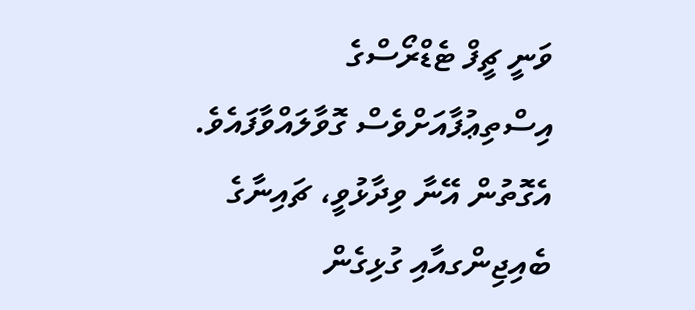ވަނީ ޗީފް ޓެޑްރޯސްގެ އިސްތިޢުފާއަށްވެސް ގޮވާލައްވާފައެވެ. އެގޮތުން އޭނާ ވިދާޅުވީ، ޗައިނާގެ ބެއިޖިންގއާއި ގުޅިގެން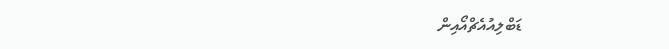ޑަބްލިއުއެޗްއޯއިން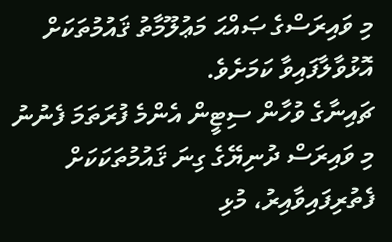މި ވައިރަސްގެ ޞައްޙަ މަޢުލޫމާތު ޤައުމުތަކަށް އޮޅުވާލާފައިވާ ކަމަށެވެ.
ޗައިނާގެ ވުހާން ސިޓީން އެންމެ ފުރަތަމަ ފެނުނު މި ވައިރަސް ދުނިޔޭގެ ގިނަ ޤައުމުތަކަކަށް ފެތުރިފައިވާއިރު، މުޅި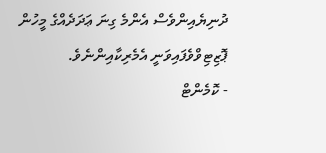ދުނިޔެއިންވެސް އެންމެ ގިނަ ޢަދަދެއްގެ މީހުން ޕޮޒިޓިވްވެފައިވަނީ އެމެރިކާއިންނެވެ.
- ކޮމެންޓް